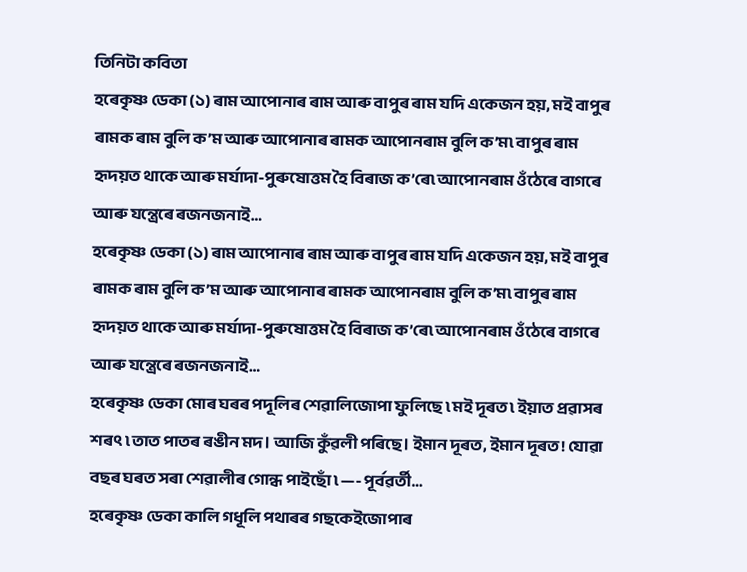তিনিটা কবিতা
হৰেকৃষ্ণ ডেকা (১) ৰাম আপোনাৰ ৰাম আৰু বাপুৰ ৰাম যদি একেজন হয়, মই বাপুৰ ৰামক ৰাম বুলি ক’ম আৰু আপোনাৰ ৰামক আপোনৰাম বুলি ক’ম৷ বাপুৰ ৰাম হৃদয়ত থাকে আৰু মৰ্যাদা-পুৰুষোত্তম হৈ বিৰাজ ক’ৰে৷ আপোনৰাম ওঁঠেৰে বাগৰে আৰু যন্ত্ৰেৰে ৰজনজনাই…
হৰেকৃষ্ণ ডেকা (১) ৰাম আপোনাৰ ৰাম আৰু বাপুৰ ৰাম যদি একেজন হয়, মই বাপুৰ ৰামক ৰাম বুলি ক’ম আৰু আপোনাৰ ৰামক আপোনৰাম বুলি ক’ম৷ বাপুৰ ৰাম হৃদয়ত থাকে আৰু মৰ্যাদা-পুৰুষোত্তম হৈ বিৰাজ ক’ৰে৷ আপোনৰাম ওঁঠেৰে বাগৰে আৰু যন্ত্ৰেৰে ৰজনজনাই…
হৰেকৃষ্ণ ডেকা মোৰ ঘৰৰ পদূলিৰ শেৱালিজোপা ফুলিছে ৷ মই দূৰত ৷ ইয়াত প্রৱাসৰ শৰৎ ৷ তাত পাতৰ ৰঙীন মদ। আজি কুঁৱলী পৰিছে। ইমান দূৰত, ইমান দূৰত! যোৱা বছৰ ঘৰত সৰা শেৱালীৰ গোন্ধ পাইছোঁ ৷ —- পূৰ্বৱৰ্তী…
হৰেকৃষ্ণ ডেকা কালি গধূলি পথাৰৰ গছকেইজোপাৰ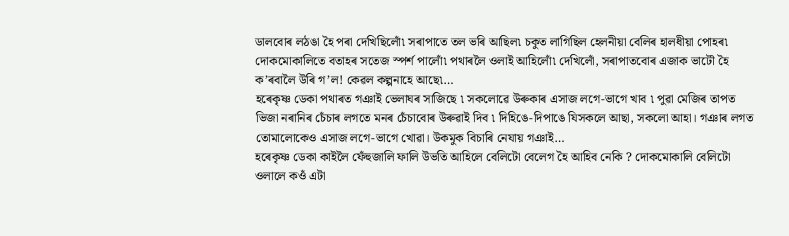ডালবোৰ লঠঙা হৈ পৰা দেখিছিলোঁ৷ সৰাপাতে তল ভৰি আছিল৷ চকুত লাগিছিল হেলনীয়া বেলিৰ হালধীয়া পোহৰ৷ দোকমোকালিতে বতাহৰ সতেজ স্পর্শ পালোঁ৷ পথাৰলৈ ওলাই আহিলোঁ৷ দেখিলোঁ, সৰাপাতবোৰ এজাক ভাটৌ হৈ ক’ৰবালৈ উৰি গ’ল! কেৱল কল্পনাহে আছে৷…
হৰেকৃষ্ণ ডেকা পথাৰত গঞাই ভেলাঘৰ সাজিছে ৷ সকলোৱে উৰুকাৰ এসাজ লগে-ভাগে খাব ৷ পুৱা মেজিৰ তাপত ভিজা নৰানিৰ চেঁচাৰ লগতে মনৰ চেঁচাবোৰ উৰুৱাই দিব ৷ দিহিঙে-দিপাঙে যিসকলে আছা, সকলো আহা। গঞাৰ লগত তোমালোকেও এসাজ লগে-ভাগে খোৱা। উকমুক বিচাৰি নেযায় গঞাই…
হৰেকৃষ্ণ ডেকা কাইলৈ ফেঁহুজালি ফালি উভতি আহিলে বেলিটো বেলেগ হৈ আহিব নেকি ? দোকমোকালি বেলিটো ওলালে কওঁ এটা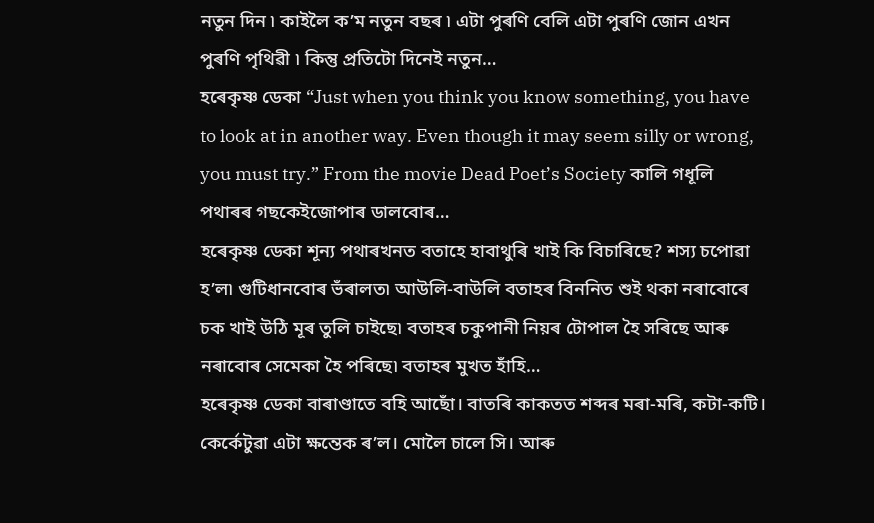নতুন দিন ৷ কাইলৈ ক’ম নতুন বছৰ ৷ এটা পুৰণি বেলি এটা পুৰণি জোন এখন পুৰণি পৃথিৱী ৷ কিন্তু প্রতিটো দিনেই নতুন…
হৰেকৃষ্ণ ডেকা “Just when you think you know something, you have to look at in another way. Even though it may seem silly or wrong, you must try.” From the movie Dead Poet’s Society কালি গধূলি পথাৰৰ গছকেইজোপাৰ ডালবোৰ…
হৰেকৃষ্ণ ডেকা শূন্য পথাৰখনত বতাহে হাবাথুৰি খাই কি বিচাৰিছে? শস্য চপোৱা হ’ল৷ গুটিধানবোৰ ভঁৰালত৷ আউলি-বাউলি বতাহৰ বিননিত শুই থকা নৰাবোৰে চক খাই উঠি মূৰ তুলি চাইছে৷ বতাহৰ চকুপানী নিয়ৰ টোপাল হৈ সৰিছে আৰু নৰাবোৰ সেমেকা হৈ পৰিছে৷ বতাহৰ মুখত হাঁহি…
হৰেকৃষ্ণ ডেকা বাৰাণ্ডাতে বহি আছোঁ। বাতৰি কাকতত শব্দৰ মৰা-মৰি, কটা-কটি। কেৰ্কেটুৱা এটা ক্ষন্তেক ৰ’ল। মোলৈ চালে সি। আৰু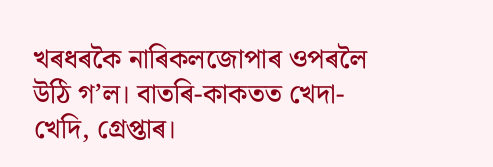খৰধৰকৈ নাৰিকলজোপাৰ ওপৰলৈ উঠি গ’ল। বাতৰি-কাকতত খেদা-খেদি, গ্ৰেপ্তাৰ।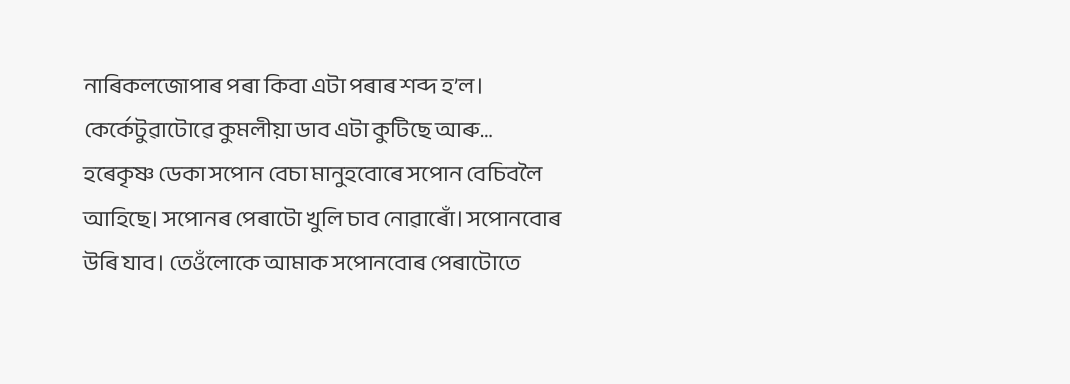নাৰিকলজোপাৰ পৰা কিবা এটা পৰাৰ শব্দ হ’ল। কেৰ্কেটুৱাটোৱে কুমলীয়া ডাব এটা কুটিছে আৰু…
হৰেকৃষ্ণ ডেকা সপোন বেচা মানুহবোৰে সপোন বেচিবলৈ আহিছে। সপোনৰ পেৰাটো খুলি চাব নোৱাৰোঁ। সপোনবোৰ উৰি যাব। তেওঁলোকে আমাক সপোনবোৰ পেৰাটোতে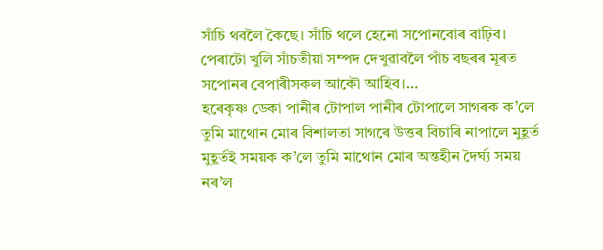সাঁচি থবলৈ কৈছে। সাঁচি থলে হেনো সপোনবোৰ বাঢ়িব। পেৰাটো খুলি সাঁচতীয়া সম্পদ দেখুৱাবলৈ পাঁচ বছৰৰ মূৰত সপোনৰ বেপাৰীসকল আকৌ আহিব।…
হৰেকৃষ্ণ ডেকা পানীৰ টোপাল পানীৰ টোপালে সাগৰক ক’লে তুমি মাথোন মোৰ বিশালতা সাগৰে উত্তৰ বিচাৰি নাপালে মুহূৰ্ত মুহূৰ্তই সময়ক ক’লে তুমি মাথোন মোৰ অন্তহীন দৈৰ্ঘ্য সময় নৰ’ল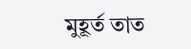মুহূৰ্ত তাত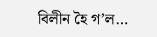বিলীন হৈ গ’ল…